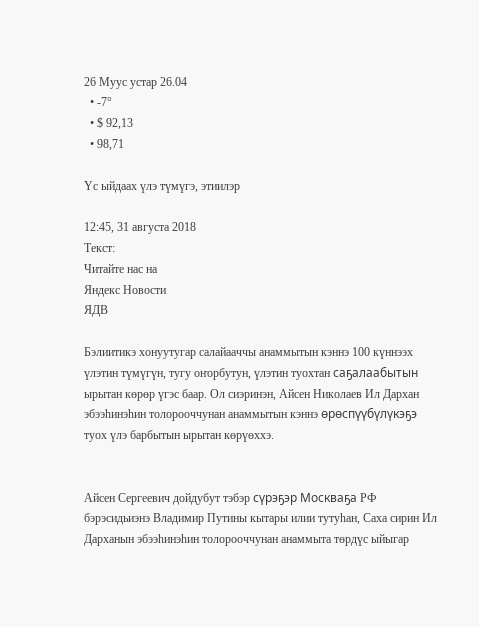26 Муус устар 26.04
  • -7°
  • $ 92,13
  • 98,71

Үс ыйдаах үлэ түмүгэ, этиилэр

12:45, 31 августа 2018
Текст:
Читайте нас на
Яндекс Новости
ЯДВ

Бэлиитикэ хонуутугар салайааччы анаммытын кэннэ 100 күннээх үлэтин түмүгүн, тугу оҥорбутун, үлэтин туохтан саҕалаабытын ырытан көрөр үгэс баар. Ол сиэринэн, Айсен Николаев Ил Дархан эбээһинэһин толорооччунан анаммытын кэннэ өрөспүүбүлүкэҕэ туох үлэ барбытын ырытан көрүөххэ.


Айсен Сергеевич дойдубут тэбэр сүрэҕэр Москваҕа РФ бэрэсидьиэнэ Владимир Путины кытары илии тутуһан, Саха сирин Ил Дарханын эбээһинэһин толорооччунан анаммыта төрдүс ыйыгар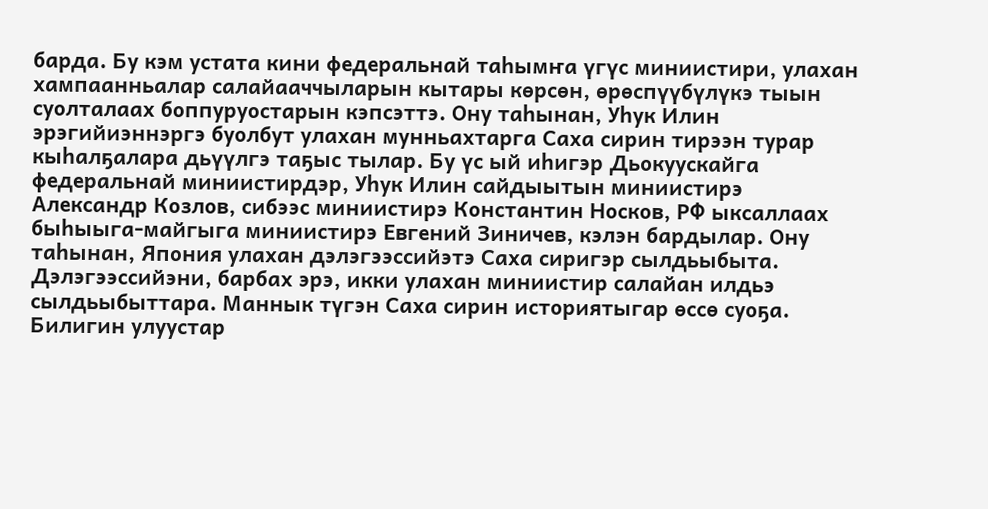барда. Бу кэм устата кини федеральнай таһымҥа үгүс миниистири, улахан хампаанньалар салайааччыларын кытары көрсөн, өрөспүүбүлүкэ тыын суолталаах боппуруостарын кэпсэттэ. Ону таһынан, Уһук Илин эрэгийиэннэргэ буолбут улахан мунньахтарга Саха сирин тирээн турар кыһалҕалара дьүүлгэ таҕыс тылар. Бу үс ый иһигэр Дьокуускайга федеральнай миниистирдэр, Уһук Илин сайдыытын миниистирэ Александр Козлов, сибээс миниистирэ Константин Носков, РФ ыксаллаах быһыыга-майгыга миниистирэ Евгений Зиничев, кэлэн бардылар. Ону таһынан, Япония улахан дэлэгээссийэтэ Саха сиригэр сылдьыбыта. Дэлэгээссийэни, барбах эрэ, икки улахан миниистир салайан илдьэ сылдьыбыттара. Маннык түгэн Саха сирин историятыгар өссө суоҕа. Билигин улуустар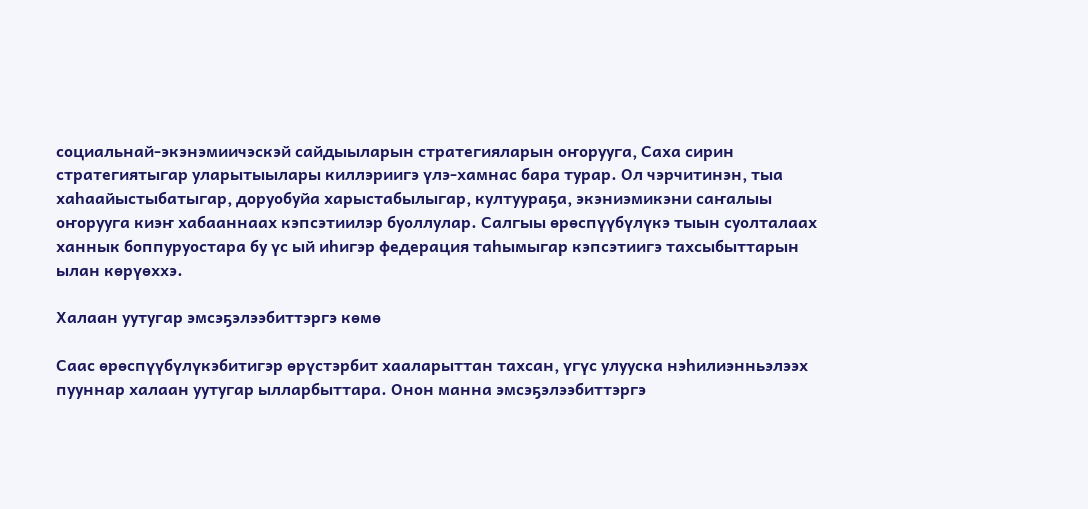социальнай-экэнэмиичэскэй сайдыыларын стратегияларын оҥорууга, Саха сирин стратегиятыгар уларытыылары киллэриигэ үлэ-хамнас бара турар. Ол чэрчитинэн, тыа хаһаайыстыбатыгар, доруобуйа харыстабылыгар, култуураҕа, экэниэмикэни саҥалыы оҥорууга киэҥ хабааннаах кэпсэтиилэр буоллулар. Салгыы өрөспүүбүлүкэ тыын суолталаах ханнык боппуруостара бу үс ый иһигэр федерация таһымыгар кэпсэтиигэ тахсыбыттарын ылан көрүөххэ.

Халаан уутугар эмсэҕэлээбиттэргэ көмө

Саас өрөспүүбүлүкэбитигэр өрүстэрбит хааларыттан тахсан, үгүс улууска нэһилиэнньэлээх пууннар халаан уутугар ылларбыттара. Онон манна эмсэҕэлээбиттэргэ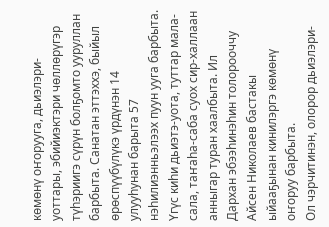көмөнү оҥорууга, дьиэлэри-уоттары, эбийиэктэри чөллөрүгэр түһэриигэ сүрүн болҕомто ууруллан барбыта. Санатан эттэххэ, быйыл өрөспүүбүлүкэ үрдүнэн 14 улууһунан барыта 57 нэһилиэнньэлээх пуун ууга барбыта. Үгүс киһи дьиэтэ-уота, туттар мала-сала, таҥаһа-саба суох сир-халлаан анныгар туран хаалбыта. Ил Дархан эбээһинэһин толорооччу Айсен Николаев бастакы ыйааҕынан кинилэргэ көмөнү оҥоруу барбыта.
Ол чэрчитинэн, олорор дьиэлэри-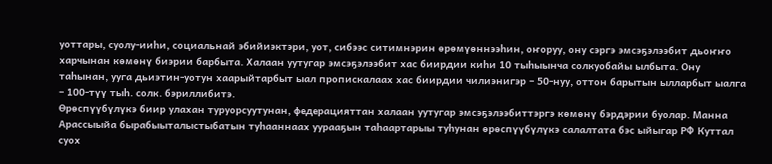уоттары, суолу-ииһи, социальнай эбийиэктэри, уот, сибээс ситимнэрин өрөмүөннээһин, оҥоруу, ону сэргэ эмсэҕэлээбит дьоҥҥо харчынан көмөнү биэрии барбыта. Халаан уутугар эмсэҕэлээбит хас биирдии киһи 10 тыһыынча солкуобайы ылбыта. Ону таһынан, ууга дьиэтин-уотун хаарыйтарбыт ыал пропискалаах хас биирдии чилиэнигэр – 50-нуу, оттон барытын ылларбыт ыалга – 100-түү тыһ. солк. бэриллибитэ.
Өрөспүүбүлүкэ биир улахан туруорсуутунан, федерацияттан халаан уутугар эмсэҕэлээбиттэргэ көмөнү бэрдэрии буолар. Манна Арассыыйа бырабыыталыстыбатын туһааннаах уурааҕын таһаартарыы туһунан өрөспүүбүлүкэ салалтата бэс ыйыгар РФ Куттал суох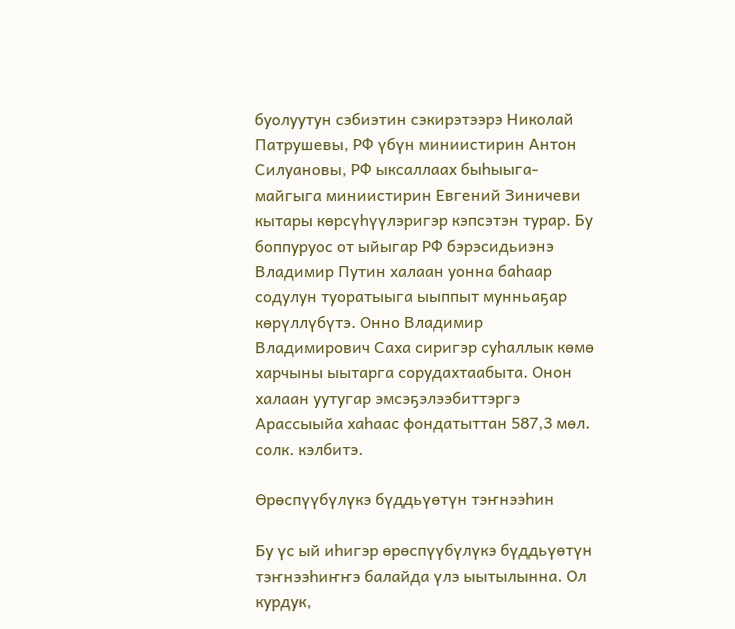буолуутун сэбиэтин сэкирэтээрэ Николай Патрушевы, РФ үбүн миниистирин Антон Силуановы, РФ ыксаллаах быһыыга-майгыга миниистирин Евгений Зиничеви кытары көрсүһүүлэригэр кэпсэтэн турар. Бу боппуруос от ыйыгар РФ бэрэсидьиэнэ Владимир Путин халаан уонна баһаар содулун туоратыыга ыыппыт мунньаҕар көрүллүбүтэ. Онно Владимир Владимирович Саха сиригэр суһаллык көмө харчыны ыытарга сорудахтаабыта. Онон халаан уутугар эмсэҕэлээбиттэргэ Арассыыйа хаһаас фондатыттан 587,3 мөл. солк. кэлбитэ.

Өрөспүүбүлүкэ бүддьүөтүн тэҥнээһин

Бу үс ый иһигэр өрөспүүбүлүкэ бүддьүөтүн тэҥнээһиҥҥэ балайда үлэ ыытылынна. Ол курдук,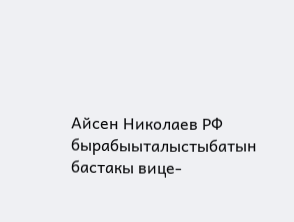Айсен Николаев РФ бырабыыталыстыбатын бастакы вице-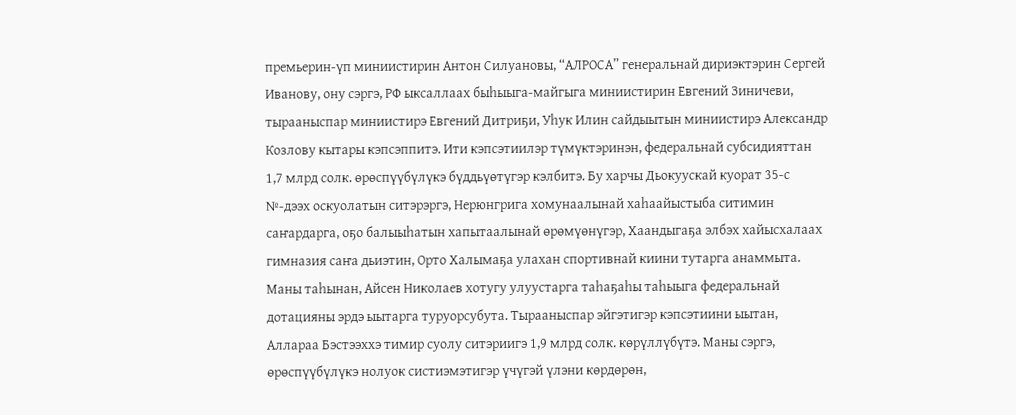премьерин-үп миниистирин Антон Силуановы, “АЛРОСА” генеральнай дириэктэрин Сергей Иванову, ону сэргэ, РФ ыксаллаах быһыыга-майгыга миниистирин Евгений Зиничеви, тырааныспар миниистирэ Евгений Дитриҕи, Уһук Илин сайдыытын миниистирэ Александр Козлову кытары кэпсэппитэ. Ити кэпсэтиилэр түмүктэринэн, федеральнай субсидияттан 1,7 млрд солк. өрөспүүбүлүкэ бүддьүөтүгэр кэлбитэ. Бу харчы Дьокуускай куорат 35-с №-дээх оскуолатын ситэрэргэ, Нерюнгрига хомунаалынай хаһаайыстыба ситимин саҥардарга, оҕо балыыһатын хапытаалынай өрөмүөнүгэр, Хаандыгаҕа элбэх хайысхалаах гимназия саҥа дьиэтин, Орто Халымаҕа улахан спортивнай киини тутарга анаммыта. Маны таһынан, Айсен Николаев хотугу улуустарга таһаҕаһы таһыыга федеральнай дотацияны эрдэ ыытарга туруорсубута. Тырааныспар эйгэтигэр кэпсэтиини ыытан, Аллараа Бэстээххэ тимир суолу ситэриигэ 1,9 млрд солк. көрүллүбүтэ. Маны сэргэ, өрөспүүбүлүкэ нолуок систиэмэтигэр үчүгэй үлэни көрдөрөн,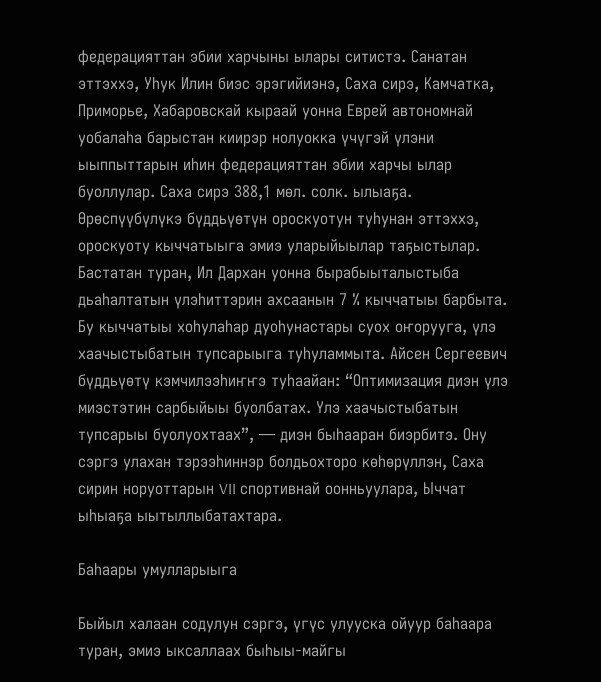федерацияттан эбии харчыны ылары ситистэ. Санатан эттэххэ, Уһук Илин биэс эрэгийиэнэ, Саха сирэ, Камчатка, Приморье, Хабаровскай кыраай уонна Еврей автономнай уобалаһа барыстан киирэр нолуокка үчүгэй үлэни ыыппыттарын иһин федерацияттан эбии харчы ылар буоллулар. Саха сирэ 388,1 мөл. солк. ылыаҕа. Өрөспүүбүлүкэ бүддьүөтүн ороскуотун туһунан эттэххэ, ороскуоту кыччатыыга эмиэ уларыйыылар таҕыстылар. Бастатан туран, Ил Дархан уонна бырабыыталыстыба дьаһалтатын үлэһиттэрин ахсаанын 7 % кыччатыы барбыта. Бу кыччатыы хоһулаһар дуоһунастары суох оҥорууга, үлэ хаачыстыбатын тупсарыыга туһуламмыта. Айсен Сергеевич бүддьүөтү кэмчилээһиҥҥэ туһаайан: “Оптимизация диэн үлэ миэстэтин сарбыйыы буолбатах. Үлэ хаачыстыбатын тупсарыы буолуохтаах”, — диэн быһааран биэрбитэ. Ону сэргэ улахан тэрээһиннэр болдьохторо көһөрүллэн, Саха сирин норуоттарын VII спортивнай оонньуулара, Ыччат ыһыаҕа ыытыллыбатахтара.

Баһаары умулларыыга

Быйыл халаан содулун сэргэ, үгүс улууска ойуур баһаара туран, эмиэ ыксаллаах быһыы-майгы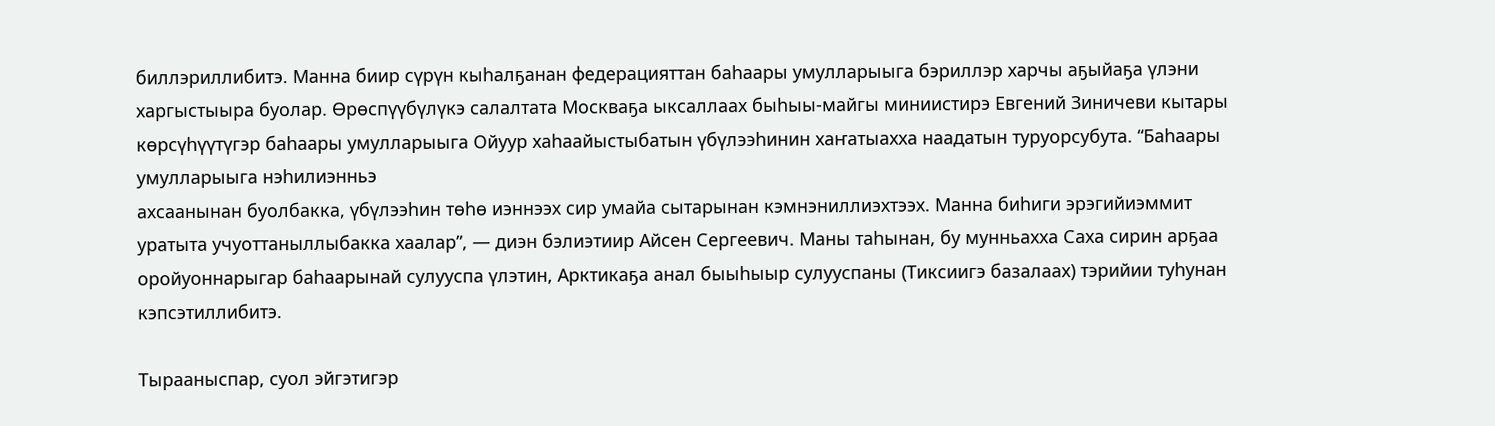биллэриллибитэ. Манна биир сүрүн кыһалҕанан федерацияттан баһаары умулларыыга бэриллэр харчы аҕыйаҕа үлэни харгыстыыра буолар. Өрөспүүбүлүкэ салалтата Москваҕа ыксаллаах быһыы-майгы миниистирэ Евгений Зиничеви кытары көрсүһүүтүгэр баһаары умулларыыга Ойуур хаһаайыстыбатын үбүлээһинин хаҥатыахха наадатын туруорсубута. “Баһаары умулларыыга нэһилиэнньэ
ахсаанынан буолбакка, үбүлээһин төһө иэннээх сир умайа сытарынан кэмнэниллиэхтээх. Манна биһиги эрэгийиэммит уратыта учуоттаныллыбакка хаалар”, — диэн бэлиэтиир Айсен Сергеевич. Маны таһынан, бу мунньахха Саха сирин арҕаа оройуоннарыгар баһаарынай сулууспа үлэтин, Арктикаҕа анал быыһыыр сулууспаны (Тиксиигэ базалаах) тэрийии туһунан кэпсэтиллибитэ.

Тырааныспар, суол эйгэтигэр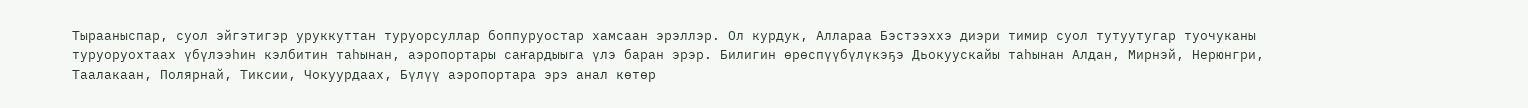Тырааныспар, суол эйгэтигэр уруккуттан туруорсуллар боппуруостар хамсаан эрэллэр. Ол курдук, Аллараа Бэстээххэ диэри тимир суол тутуутугар туочуканы туруоруохтаах үбүлээһин кэлбитин таһынан, аэропортары саҥардыыга үлэ баран эрэр. Билигин өрөспүүбүлүкэҕэ Дьокуускайы таһынан Алдан, Мирнэй, Нерюнгри, Таалакаан, Полярнай, Тиксии, Чокуурдаах, Бүлүү аэропортара эрэ анал көтөр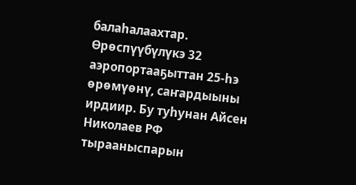балаһалаахтар. Өрөспүүбүлүкэ 32 аэропортааҕыттан 25-һэ өрөмүөнү, саҥардыыны ирдиир. Бу туһунан Айсен Николаев РФ тырааныспарын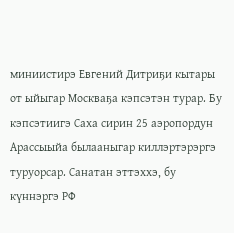миниистирэ Евгений Дитриҕи кытары от ыйыгар Москваҕа кэпсэтэн турар. Бу кэпсэтиигэ Саха сирин 25 аэропордун Арассыыйа былааныгар киллэртэрэргэ туруорсар. Санатан эттэххэ, бу күннэргэ РФ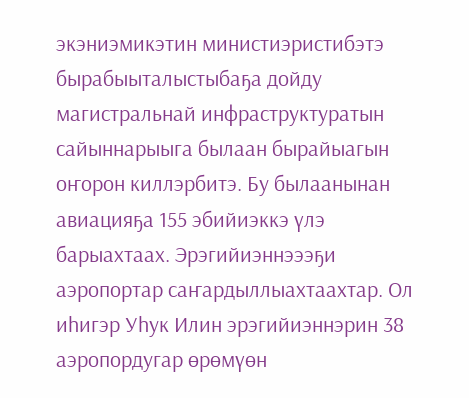экэниэмикэтин министиэристибэтэ бырабыыталыстыбаҕа дойду магистральнай инфраструктуратын сайыннарыыга былаан бырайыагын оҥорон киллэрбитэ. Бу былаанынан авиацияҕа 155 эбийиэккэ үлэ барыахтаах. Эрэгийиэннэээҕи аэропортар саҥардыллыахтаахтар. Ол иһигэр Уһук Илин эрэгийиэннэрин 38 аэропордугар өрөмүөн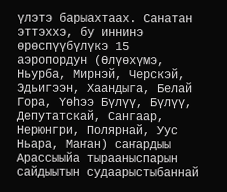үлэтэ барыахтаах. Санатан эттэххэ, бу иннинэ өрөспүүбүлүкэ 15 аэропордун (Өлүөхүмэ, Ньурба, Мирнэй, Черскэй, Эдьигээн, Хаандыга, Белай Гора, Үөһээ Бүлүү, Бүлүү, Депутатскай, Сангаар, Нерюнгри, Полярнай, Уус Ньара, Маҥан) саҥардыы Арассыыйа тырааныспарын сайдыытын судаарыстыбаннай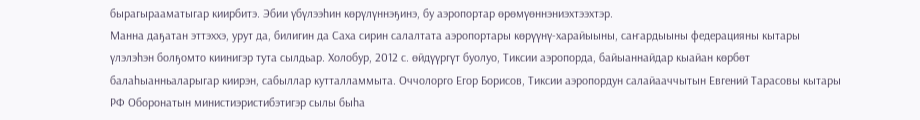бырагырааматыгар киирбитэ. Эбии үбүлээһин көрүлүннэҕинэ, бу аэропортар өрөмүөннэниэхтээхтэр.
Манна даҕатан эттэххэ, урут да, билигин да Саха сирин салалтата аэропортары көрүүнү-харайыыны, саҥардыыны федерацияны кытары үлэлэһэн болҕомто киинигэр тута сылдьар. Холобур, 2012 с. өйдүүргүт буолуо, Тиксии аэропорда, байыаннайдар кыайан көрбөт балаһыанньаларыгар киирэн, сабыллар кутталламмыта. Оччолорго Егор Борисов, Тиксии аэропордун салайааччытын Евгений Тарасовы кытары РФ Оборонатын министиэристибэтигэр сылы быһа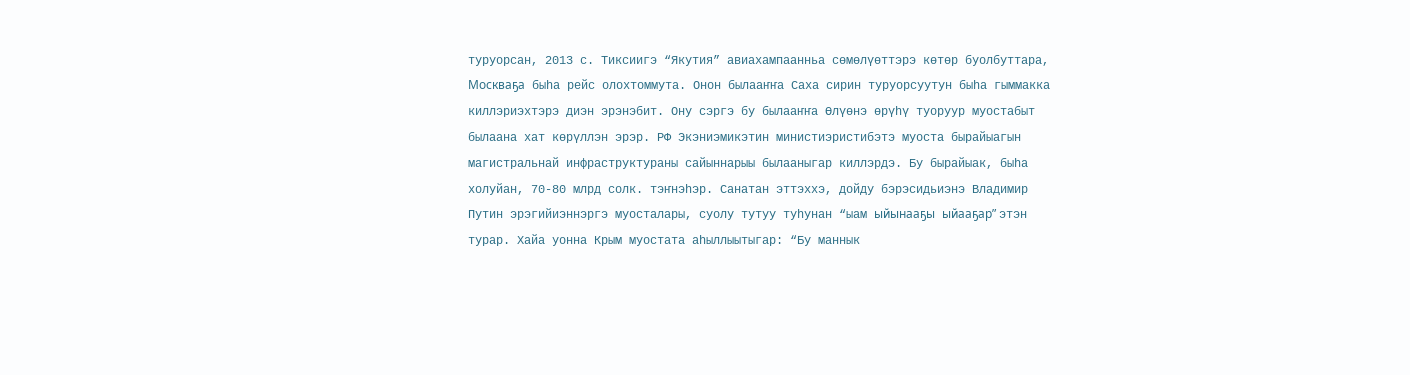туруорсан, 2013 с. Тиксиигэ “Якутия” авиахампаанньа сөмөлүөттэрэ көтөр буолбуттара, Москваҕа быһа рейс олохтоммута. Онон былааҥҥа Саха сирин туруорсуутун быһа гыммакка киллэриэхтэрэ диэн эрэнэбит. Ону сэргэ бу былааҥҥа Өлүөнэ өрүһү туоруур муостабыт былаана хат көрүллэн эрэр. РФ Экэниэмикэтин министиэристибэтэ муоста бырайыагын магистральнай инфраструктураны сайыннарыы былааныгар киллэрдэ. Бу бырайыак, быһа холуйан, 70-80 млрд солк. тэҥнэһэр. Санатан эттэххэ, дойду бэрэсидьиэнэ Владимир Путин эрэгийиэннэргэ муосталары, суолу тутуу туһунан “ыам ыйынааҕы ыйааҕар” этэн турар. Хайа уонна Крым муостата аһыллыытыгар: “Бу маннык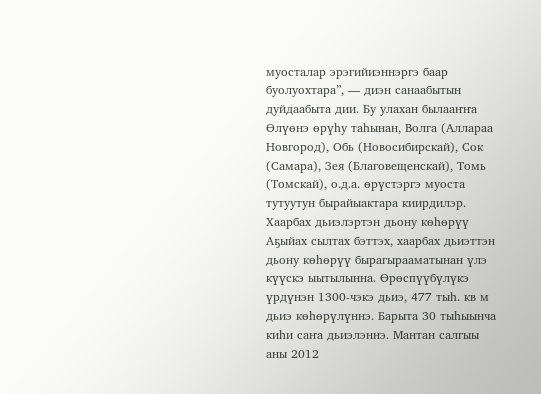муосталар эрэгийиэннэргэ баар буолуохтара”, — диэн санаабытын дуйдаабыта дии. Бу улахан былааҥҥа Өлүөнэ өрүһу таһынан, Волга (Аллараа Новгород), Обь (Новосибирскай), Сок (Самара), Зея (Благовещенскай), Томь (Томскай), о.д.а. өрүстэргэ муоста тутуутун бырайыактара киирдилэр. Хаарбах дьиэлэртэн дьону көһөрүү
Аҕыйах сылтах бэттэх, хаарбах дьиэттэн дьону көһөрүү бырагырааматынан үлэ күүскэ ыытылынна. Өрөспүүбүлүкэ үрдүнэн 1300-чэкэ дьиэ, 477 тыһ. кв м дьиэ көһөрүлүннэ. Барыта 30 тыһыынча киһи саҥа дьиэлэннэ. Мантан салгыы аны 2012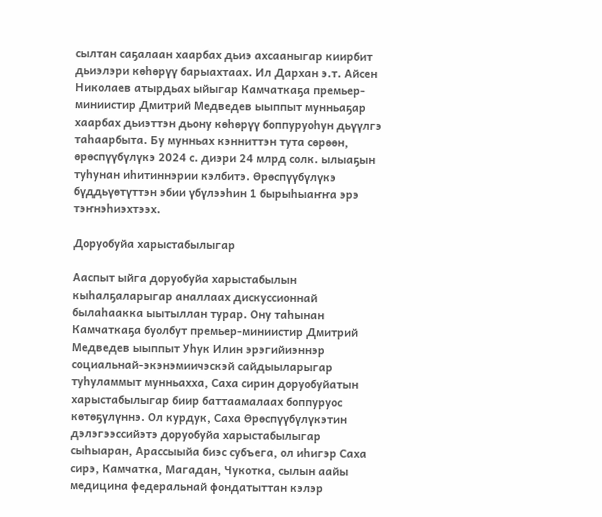сылтан саҕалаан хаарбах дьиэ ахсааныгар киирбит дьиэлэри көһөрүү барыахтаах. Ил Дархан э.т. Айсен Николаев атырдьах ыйыгар Камчаткаҕа премьер-миниистир Дмитрий Медведев ыыппыт мунньаҕар хаарбах дьиэттэн дьону көһөрүү боппуруоһун дьүүлгэ таһаарбыта. Бу мунньах кэнниттэн тута сөрөөн, өрөспүүбүлүкэ 2024 с. диэри 24 млрд солк. ылыаҕын туһунан иһитиннэрии кэлбитэ. Өрөспүүбүлүкэ бүддьүөтүттэн эбии үбүлээһин 1 бырыһыаҥҥа эрэ тэҥнэһиэхтээх.

Доруобуйа харыстабылыгар

Ааспыт ыйга доруобуйа харыстабылын кыһалҕаларыгар аналлаах дискуссионнай былаһаакка ыытыллан турар. Ону таһынан Камчаткаҕа буолбут премьер-миниистир Дмитрий Медведев ыыппыт Уһук Илин эрэгийиэннэр социальнай-экэнэмиичэскэй сайдыыларыгар туһуламмыт мунньахха, Саха сирин доруобуйатын харыстабылыгар биир баттаамалаах боппуруос көтөҕүлүннэ. Ол курдук, Саха Өрөспүүбүлүкэтин дэлэгээссийэтэ доруобуйа харыстабылыгар сыһыаран, Арассыыйа биэс субъега, ол иһигэр Саха сирэ, Камчатка, Магадан, Чукотка, сылын аайы медицина федеральнай фондатыттан кэлэр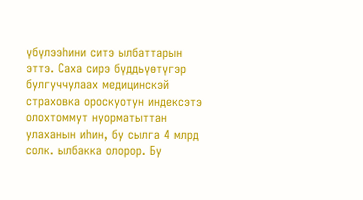үбүлээһини ситэ ылбаттарын эттэ. Саха сирэ бүддьүөтүгэр булгуччулаах медицинскэй страховка ороскуотун индексэтэ олохтоммут нуорматыттан улаханын иһин, бу сылга 4 млрд солк. ылбакка олорор. Бу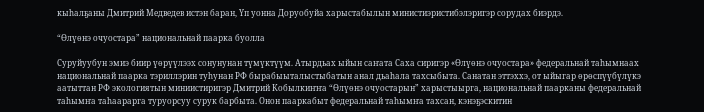кыһалҕаны Дмитрий Медведев истэн баран, Үп уонна Доруобуйа харыстабылын министиэристибэлэригэр сорудах биэрдэ.

“Өлүөнэ очуостара” национальнай паарка буолла

Суруйуубун эмиэ биир үөрүүлээх сонунунан түмүктүүм. Атырдьах ыйын саҥата Саха сиригэр «Өлүөнэ очуостара» федеральнай таһымнаах национальнай паарка тэриллэрин туһунан РФ бырабыыталыстыбатын анал дьаһала тахсыбыта. Санатан эттэххэ, от ыйыгар өрөспүүбүлүкэ аатыттан РФ экологиятын миниистиригэр Дмитрий Кобылкиҥҥа “Өлүөнэ очуостарын” харыстыырга, национальнай паарканы федеральнай таһымҥа таһаарарга туруорсуу сурук барбыта. Онон пааркабыт федеральнай таһымҥа тахсан, кэнэҕэскитин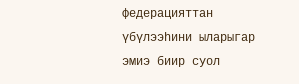федерацияттан үбүлээһини ыларыгар эмиэ биир суол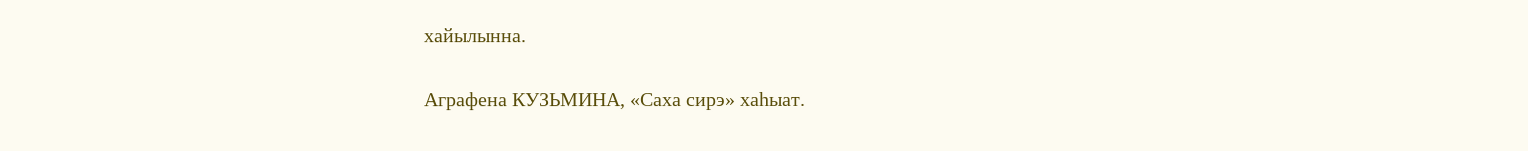хайылынна.

Аграфена КУЗЬМИНА, «Саха сирэ» хаһыат.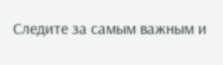Следите за самым важным и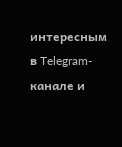интересным в Telegram-канале и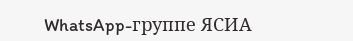WhatsApp-группе ЯСИА